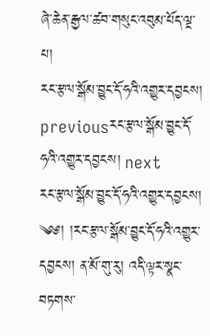ཞེ་ཆེན་རྒྱལ་ཚབ་གསུང་འབུམ་པོད་ལྔ་པ།
རང་རྩལ་སྒོམ་བྱུང་དོ་ཧའི་འགྱུར་དབྱངས།
previousརང་རྩལ་སྒོམ་བྱུང་དོ་ཧའི་འགྱུར་དབྱངས། next
རང་རྩལ་སྒོམ་བྱུང་དོ་ཧའི་འགྱུར་དབྱངས།
༄༅། །རང་རྩལ་སྒོམ་བྱུང་དོ་ཧའི་འགྱུར་དབྱངས། ན་མོ་གུ་རུ། འདི་ལྟར་སྣང་བཏགས་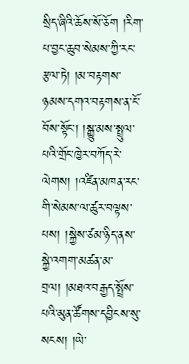སྲིད་ཞིའི་ཆོས་སོ་ཅོག །རིག་པ་བྱང་ཆུབ་སེམས་ཀྱི་རང་རྩལ་ཏེ། །མ་བརྟགས་ཉམས་དགའ་བརྟགས་ན་ངོ་བོས་སྟོང་། །སྒྱུ་མས་སྤྲུལ་པའི་གྲོང་ཁྱེར་བཀོད་རེ་ལེགས། །འཛིན་མཁན་རང་གི་སེམས་ལ་ཚུར་བལྟས་པས། །སྐྱེས་ཙམ་ཉིད་ནས་སྐྱེ་འགག་མཚན་མ་བྲལ། །མཐའ་བརྒྱད་སྤྲོས་པའི་མུན་ཚོགས་དབྱིངས་སུ་སངས། །ཡེ་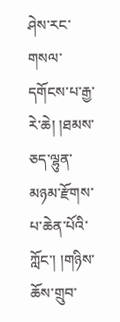ཤེས་རང་གསལ་དགོངས་པ་རྒྱ་རེ་ཆེ། །ཐམས་ཅད་ལྷུན་མཉམ་རྫོགས་པ་ཆེན་པོའི་ཀློང་། །གཉིས་ཆོས་གྲུབ་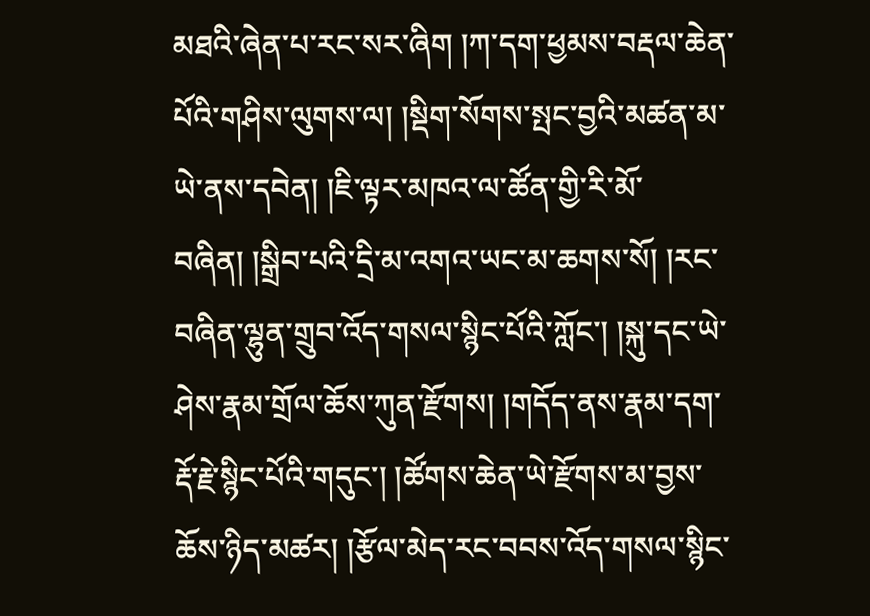མཐའི་ཞེན་པ་རང་སར་ཞིག །ཀ་དག་ཕྱམས་བརྡལ་ཆེན་པོའི་གཤིས་ལུགས་ལ། །སྡིག་སོགས་སྤང་བྱའི་མཚན་མ་ཡེ་ནས་དབེན། །ཇི་ལྟར་མཁའ་ལ་ཚོན་གྱི་རི་མོ་བཞིན། །སྒྲིབ་པའི་དྲི་མ་འགའ་ཡང་མ་ཆགས་སོ། །རང་བཞིན་ལྷུན་གྲུབ་འོད་གསལ་སྙིང་པོའི་ཀློང་། །སྐུ་དང་ཡེ་ཤེས་རྣམ་གྲོལ་ཆོས་ཀུན་རྫོགས། །གདོད་ནས་རྣམ་དག་རྡོ་རྗེ་སྙིང་པོའི་གདུང་། །ཚོགས་ཆེན་ཡེ་རྫོགས་མ་བྱས་ཆོས་ཉིད་མཚར། །རྩོལ་མེད་རང་བབས་འོད་གསལ་སྙིང་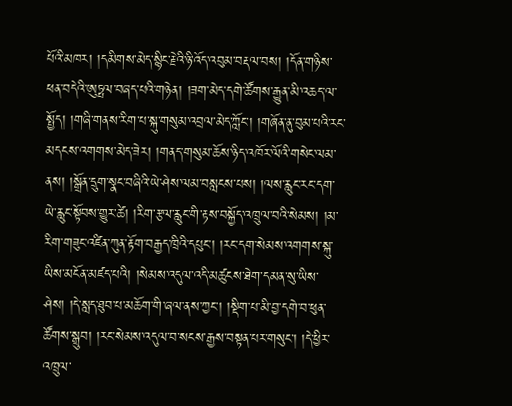པོའི་མཁར། །དམིགས་མེད་སྙིང་རྗེའི་ཉི་འོད་འབུམ་བརྡལ་བས། །དོན་གཉིས་ཕན་བདེའི་ཨུཏྤལ་བཞད་པའི་གཉེན། །ཟག་མེད་དགེ་ཚོགས་རྒྱུན་མི་འཆད་ལ་སྤྱོད། །གཞི་གནས་རིག་པ་སྐུ་གསུམ་འབྲལ་མེད་ཀློང་། །གཞོན་ནུ་བུམ་པའི་རང་མདངས་འགགས་མེད་ཟེར། །གནད་གསུམ་ཆོས་ཉིད་འཁོར་ལོའི་གསེང་ལམ་ནས། །སྒྲོན་དྲུག་སྣང་བཞིའི་ཡེ་ཤེས་ལམ་བསླངས་པས། །ལས་རླུང་རང་དག་ཡེ་རླུང་སྟོབས་གྱུར་ཚེ། །རིག་རྩལ་རླུང་གི་རྟས་བསྐྱོད་འཁྲུལ་བའི་སེམས། །མ་རིག་གཟུང་འཛིན་ཀུན་རྟོག་བརྒྱད་ཁྲིའི་དཔུང་། །རང་དག་སེམས་འགགས་སྐུ་ཡིས་མངོན་མཛད་པའི། །སེམས་འདུལ་འདི་མཚུངས་ཐེག་དམན་སུ་ཡིས་ཤེས། །དེ་སླད་ཐུབ་པ་མཆོག་གི་ཞལ་ནས་ཀྱང་། །སྡིག་པ་མི་བྱ་དགེ་བ་ཕུན་ཚོགས་སྒྲུབ། །རང་སེམས་འདུལ་བ་སངས་རྒྱས་བསྟན་པར་གསུང་། །དེ་ཕྱིར་འཁྲུལ་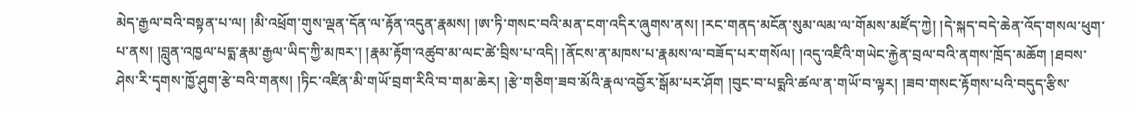མེད་རྒྱལ་བའི་བསྟན་པ་ལ། །མི་འཕྲོག་གུས་ལྡན་དོན་ལ་རྟོན་འདུན་རྣམས། །ཨ་ཏི་གསང་བའི་མན་ངག་འདིར་ཞུགས་ནས། །རང་གནད་མངོན་སུམ་ལམ་ལ་གོམས་མཛོད་ཀྱེ། །དེ་སྐད་བདེ་ཆེན་འོད་གསལ་ཕུག་པ་ནས། །བླུན་འཁྱལ་པདྨ་རྣམ་རྒྱལ་ཡིད་ཀྱི་མཁར་། །རྣམ་རྟོག་འཚུབ་མ་ལང་ཚེ་བྲིས་པ་འདི། །ནོངས་ན་མཁས་པ་རྣམས་ལ་བཟོད་པར་གསོལ། །འདུ་འཛིའི་གཡེང་རྐྱེན་བྲལ་བའི་ནགས་ཁྲོད་མཆོག །ཐབས་ཤེས་རི་དྭགས་ཁྱོ་ཤུག་རྩེ་བའི་གནས། །ཏིང་འཛིན་མི་གཡོ་བྲག་རིའི་བ་གམ་ཆེར། །རྩེ་གཅིག་ཟབ་མོའི་རྣལ་འབྱོར་སྒོམ་པར་ཤོག །བུང་བ་པདྨའི་ཚལ་ན་གཡོ་བ་ལྟར། །ཟབ་གསང་རྟོགས་པའི་བདུད་རྩིས་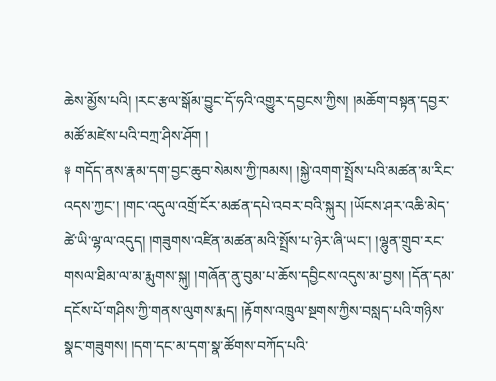ཆེས་མྱོས་པའི། །རང་རྩལ་སྒོམ་བྱུང་དོ་ཧའི་འགྱུར་དབྱངས་ཀྱིས། །མཆོག་བསྟན་དབྱར་མཚོ་མཛེས་པའི་བཀྲ་ཤིས་ཤོག །
༈ གདོད་ནས་རྣམ་དག་བྱང་ཆུབ་སེམས་ཀྱི་ཁམས། །སྐྱེ་འགག་སྤྲོས་པའི་མཚན་མ་རིང་འདས་ཀྱང་། །གང་འདུལ་འགྲོ་ངོར་མཚན་དཔེ་འབར་བའི་སྐུར། །ཡོངས་ཤར་འཆི་མེད་ཚེ་ཡི་ལྷ་ལ་འདུད། །གཟུགས་འཛིན་མཚན་མའི་སྤྲོས་པ་ཉེར་ཞི་ཡང་། །ལྷུན་གྲུབ་རང་གསལ་ཐིམ་ལ་མ་རྨུགས་སྐུ། །གཞོན་ནུ་བུམ་པ་ཆོས་དབྱིངས་འདུས་མ་བྱས། །དོན་དམ་དངོས་པོ་གཤིས་ཀྱི་གནས་ལུགས་རྨད། །རྟོགས་འཁྲུལ་སྔགས་ཀྱིས་བསླད་པའི་གཉིས་སྣང་གཟུགས། །དག་དང་མ་དག་སྣ་ཚོགས་བཀོད་པའི་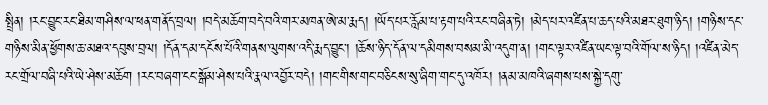སྤྲིན། །རང་བྱུང་རང་ཐིམ་གཤིས་ལ་ཕན་གནོད་བྲལ། །བདེ་མཆོག་བདེ་བའི་གར་མཁན་ཨེ་མ་རྨད། །ཡོད་པར་རློམ་པ་རྟག་པའི་རང་བཞིན་ཏེ། །མེད་པར་འཛིན་པ་ཆད་པའི་མཐར་ཐུག་ཉིད། །གཉིས་དང་གཉིས་མིན་ཕྱོགས་ཆ་མཐའ་དབུས་བྲལ། །དོན་དམ་དངོས་པོའི་གནས་ལུགས་འདི་རྨད་བྱུང་། །ཆོས་ཉིད་དོན་ལ་དམིགས་བསམ་མི་འདུག་ན། །གང་ལྟར་འཛིན་ཡང་ལྟ་བའི་གོལ་ས་ཉིད། །འཛིན་མེད་རང་གྲོལ་བཞི་པའི་ཡེ་ཤེས་མཆོག །རང་བཞག་ངང་སྒོམ་ཤེས་པའི་རྣལ་འབྱོར་བདེ། །གང་གིས་གང་བཅིངས་སུ་ཞིག་གང་དུ་འཁོར། །ནམ་མཁའི་ཞགས་པས་སྐྱེ་དགུ་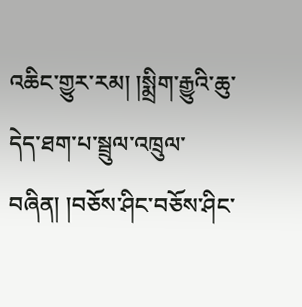འཆིང་གྱུར་རམ། །སྨྲིག་རྒྱུའི་ཆུ་དེད་ཐག་པ་སྦྲུལ་འཁྲུལ་བཞིན། །བཅོས་ཤིང་བཅོས་ཤིང་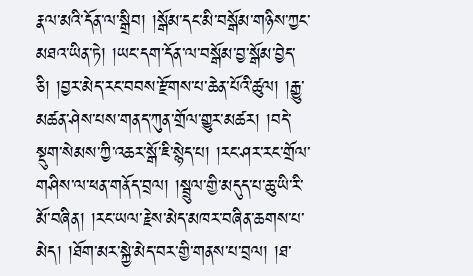རྣལ་མའི་དོན་ལ་སྒྲིབ། །སྒོམ་དང་མི་བསྒོམ་གཉིས་ཀྱང་མཐའ་ཡིན་ཏེ། །ཡང་དག་དོན་ལ་བསྒོམ་བྱ་སྒོམ་བྱེད་ཅི། །བྱར་མེད་རང་བབས་རྫོགས་པ་ཆེན་པོའི་ཚུལ། །རྒྱུ་མཚན་ཤེས་པས་གནད་ཀུན་གྲོལ་གྱུར་མཚར། །བདེ་སྡུག་སེམས་ཀྱི་འཆར་སྒོ་ཇི་སྙེད་པ། །རང་ཤར་རང་གྲོལ་གཤིས་ལ་ཕན་གནོད་བྲལ། །སྦྲུལ་གྱི་མདུད་པ་ཆུ་ཡི་རི་མོ་བཞིན། །རང་ཡལ་རྗེས་མེད་མཁར་བཞིན་ཆགས་པ་མེད། །ཐོག་མར་སྐྱེ་མེད་བར་གྱི་གནས་པ་བྲལ། །ཐ་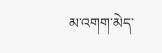མ་འགག་མེད་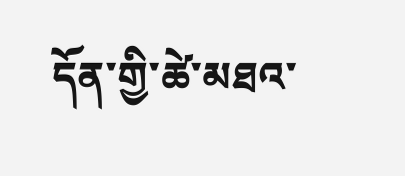དོན་གྱི་ཚེ་མཐའ་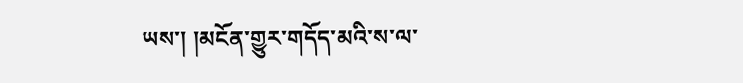ཡས་། །མངོན་གྱུར་གདོད་མའི་ས་ལ་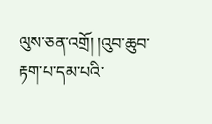ལུས་ཅན་འགྲོ། །འུབ་ཆུབ་རྟག་པ་དམ་པའི་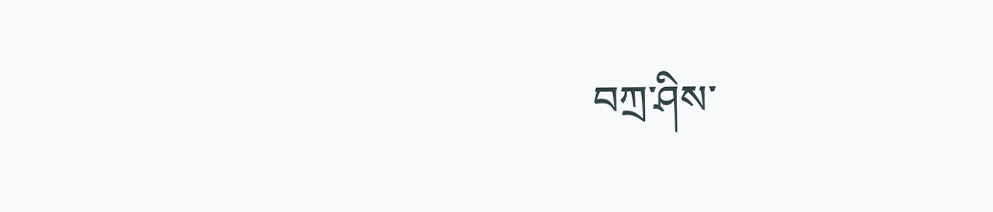བཀྲ་ཤིས་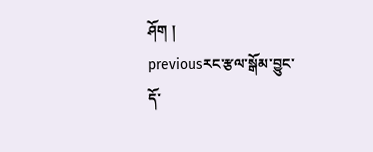ཤོག །
previousརང་རྩལ་སྒོམ་བྱུང་དོ་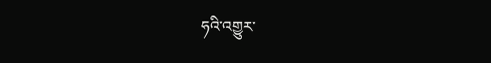ཧའི་འགྱུར་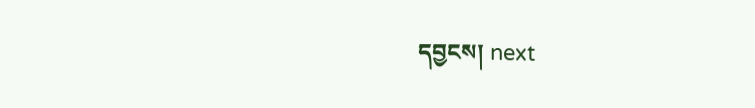དབྱངས། next